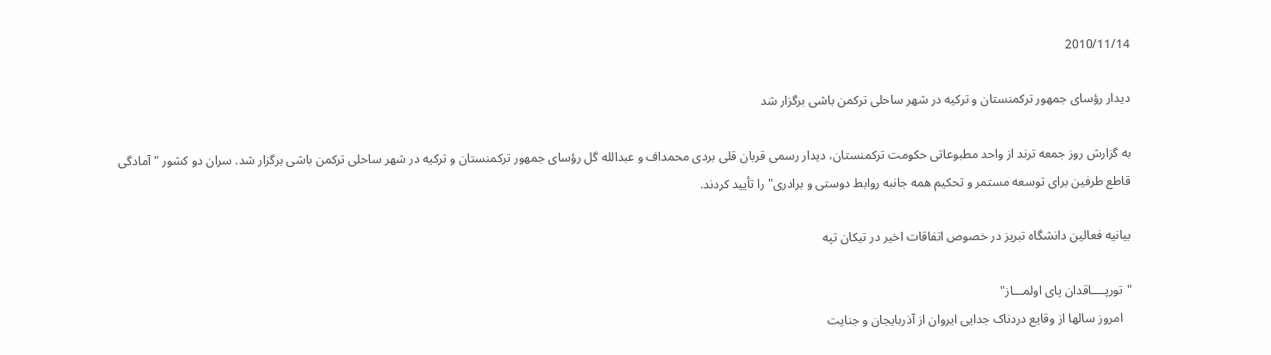2010/11/14

دیدار رؤسای جمهور ترکمنستان و ترکیه در شهر ساحلی ترکمن باشی برگزار شد

به گزارش روز جمعه ترند از واحد مطبوعاتی حکومت ترکمنستان، دیدار رسمی قربان قلی بردی محمداف و عبدالله گل رؤسای جمهور ترکمنستان و ترکیه در شهر ساحلی ترکمن باشی برگزار شد. سران دو کشور "آمادگی قاطع طرفین برای توسعه مستمر و تحکیم همه جانبه روابط دوستی و برادری" را تأیید کردند.

بیانیه فعالین دانشگاه تبریز در خصوص اتفاقات اخیر در تیکان تپه

"تورپــــاقدان پای اولمـــاز"
   امروز سالها از وقایع دردناک جدایی ایروان از آذربایجان و جنایت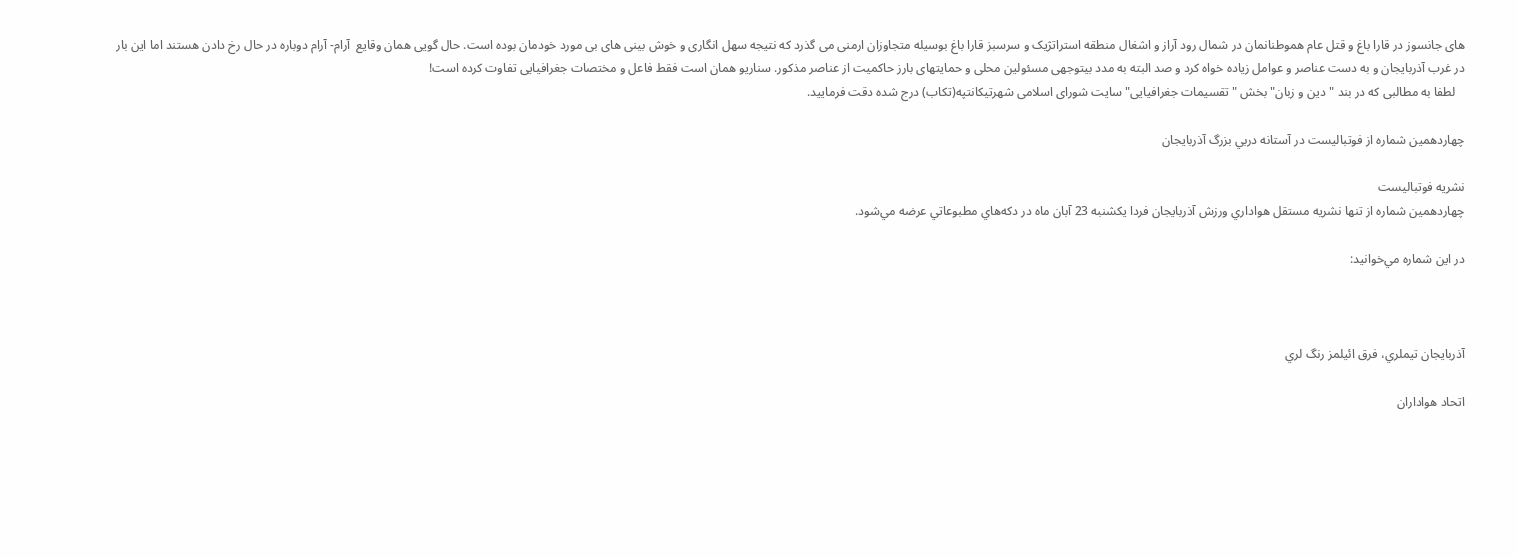های جانسوز در قارا باغ و قتل عام هموطنانمان در شمال رود آراز و اشغال منطقه استراتژیک و سرسبز قارا باغ بوسیله متجاوزان ارمنی می گذرد که نتیجه سهل انگاری و خوش بینی های بی مورد خودمان بوده است. حال گویی همان وقایع  آرام- آرام دوباره در حال رخ دادن هستند اما این بار در غرب آذربایجان و به دست عناصر و عوامل زیاده خواه کرد و صد البته به مدد بیتوجهی مسئولین محلی و حمایتهای بارز حاکمیت از عناصر مذکور. سناریو همان است فقط فاعل و مختصات جغرافیایی تفاوت کرده است!
   لطفا به مطالبی که در بند "دین و زبان" بخش "تقسیمات جغرافیایی" سایت شورای اسلامی شهرتیکانتپه(تکاب) درج شده دقت فرمایید.

چهاردهمين شماره از فوتباليست در آستانه دربي بزرگ آذربايجان

نشریه فوتبالیست
چهاردهمين شماره از تنها نشريه مستقل هواداري ورزش آذربايجان فردا يكشنبه 23 آبان ماه در دكه‌هاي مطبوعاتي عرضه مي‌شود.

در اين شماره مي‌خوانيد:



آذربايجان تيملري، فرق ائيلمز رنگ لري

اتحاد هواداران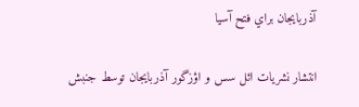آذربايجان براي فتح آسيا

انتشار نشریات ائل سس و اؤزگور آذربایجان توسط جنبش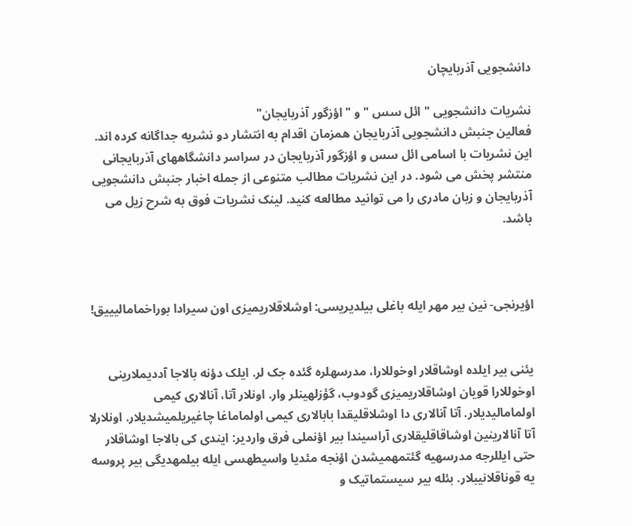دانشجویی آذربایچان

نشریات دانشجویی " ائل سس " و " اؤزگور آذربایجان"
فعالین جنبش دانشجویی آذربایجان همزمان اقدام به انتشار دو نشریه جداگانه کرده اند. این نشریات با اسامی ائل سس و اؤزگور آذربایجان در سراسر دانشگاههای آذربایجانی منتشر پخش می شود. در این نشریات مطالب متنوعی از جمله اخبار جنبش دانشجویی آذربایجان و زبان مادری را می توانید مطالعه کنید. لینک نشریات فوق به شرح زیل می باشد.



اؤیرنجی- نین بیر مهر ایله باغلی بیلدیریسی: اوشلاقلاریمیزی اون سیرادا بوراخمامالیییق!


یئنی بیر ایلده اوشاقلار اوخوللارا، مدرسهلره گئده جک لر. ایلک دؤنه بالاجا آددیملارینی اوخوللارا قویان اوشاقلاریمیزی گودوب، گؤزلهینلر وار. اونلار آتا، آنالاری کیمی اولمامالیدیلار. آتا آنالاری دا اوشلاقلیقدا بابالاری کیمی اولماماغا چاغیریلمیشدیلار. اونلارلا آتا آنالارینین اوشاقاقلیقلاری آراسیندا بیر اؤنملی فرق واردیر: ایندی کی بالاجا اوشاقلار حتی ایللرجه مدرسهیه گئتمهمیشدن اؤنجه مئدیا واسیطهسی ایله بیلمهدیگی بیر پروسه یه قوناقلانیبلار. بئله بیر سیستماتیک و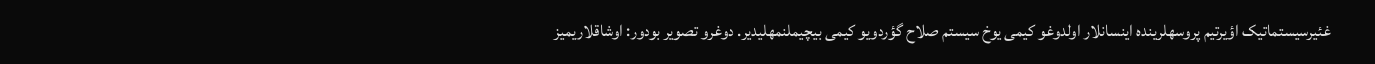غئیرسیستماتیک اؤیرتیم پروسهلرینده اینسانلار اولدوغو کیمی یوخ سیستم صلاح گؤردویو کیمی بیچیملنمهلیدیر. دوغرو تصویر بودور: اوشاقلاریمیز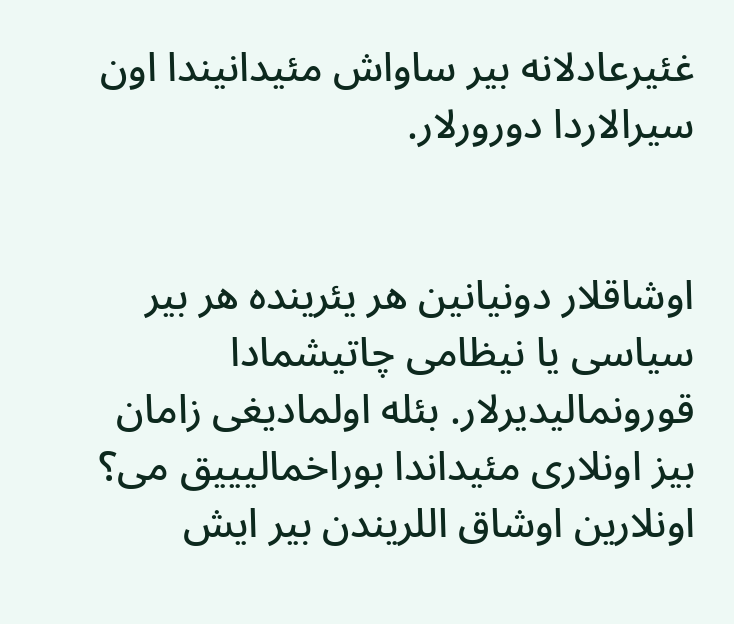غئیرعادلانه بیر ساواش مئیدانیندا اون سیرالاردا دورورلار.


اوشاقلار دونیانین هر یئرینده هر بیر سیاسی یا نیظامی چاتیشمادا قورونمالیدیرلار. بئله اولمادیغی زامان بیز اونلاری مئیداندا بوراخمالیییق می؟ اونلارین اوشاق اللریندن بیر ایش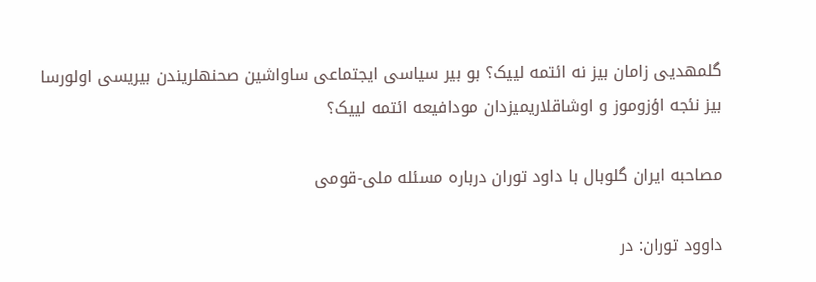گلمهدیی زامان بیز نه ائتمه لییک؟ بو بیر سیاسی ایجتماعی ساواشین صحنهلریندن بیریسی اولورسا بیز نئجه اؤزوموز و اوشاقلاریمیزدان مودافیعه ائتمه لییک؟

مصاحبه ایران گلوبال با داود توران درباره مسئله ملی-قومی

داوود توران: در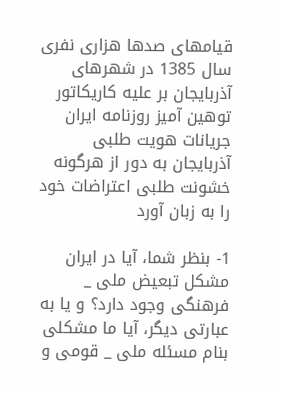قیامهای صدها هزاری نفری سال 1385 در شهرهای آذربایجان بر علیه کاریکاتور توهین آمیز روزنامه ایران جریانات هویت طلبی آذربایجان به دور از هرگونه خشونت طلبی اعتراضات خود را به زبان آورد

1- بنظر شما، آیا در ایران مشکل تبعیض ملی _ فرهنگی وجود دارد؟ و یا به عبارتی دیگر، آیا ما مشکلی بنام مسئله ملی _ قومی و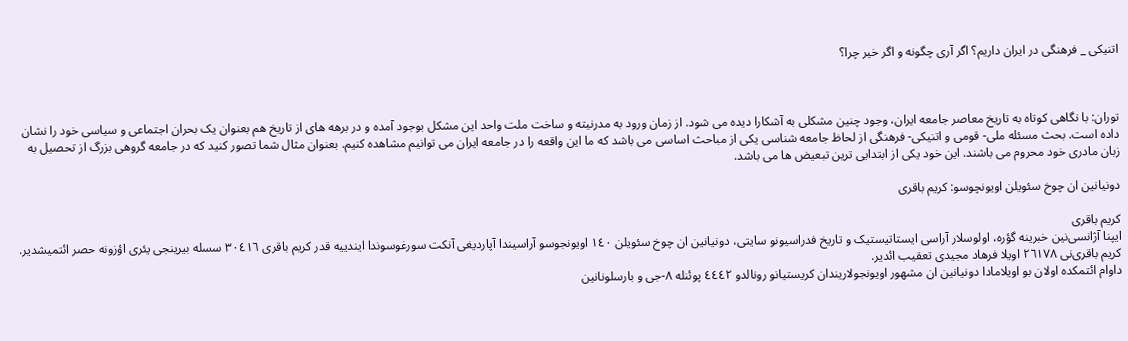اتنیکی _ فرهنگی در ایران داریم؟ اگر آری چگونه و اگر خیر چرا؟



توران: با نگاهی کوتاه به تاریخ معاصر جامعه ایران، وجود چنین مشکلی به آشکارا دیده می شود. از زمان ورود به مدرنیته و ساخت ملت واحد این مشکل بوجود آمده و در برهه های از تاریخ هم بعنوان یک بحران اجتماعی و سیاسی خود را نشان داده است. بحث مسئله ملی- قومی و اتنیکی- فرهنگی از لحاظ جامعه شناسی یکی از مباحث اساسی می باشد که ما این واقعه را در جامعه ایران می توانیم مشاهده کنیم. بعنوان مثال شما تصور کنید که در جامعه گروهی بزرگ از تحصیل به زبان مادری خود محروم می باشند. این خود یکی از ابتدایی ترین تبعیض ها می باشد.

دونیانین ان چوخ سئویلن اویونچوسو: کریم باقری

کریم باقری
ایپنا آژانسی‌نین خبرینه گؤره، اولوسلار آراسی ایستاتیستیک و تاریخ فدراسیونو سایتی، دونیانین ان چوخ سئویلن ۱٤۰ اویونجوسو آراسیندا آپاردیغی آنکت سورغوسوندا ایندییه قدر کریم باقری ۳۰٤۱٦ سسله بیرینجی یئری اؤزونه حصر ائتمیشدیر.
کریم باقری‌نی ۲٦۱۷۸ اویلا فرهاد مجیدی تعقیب ائدیر.
داوام ائتمکده اولان بو اویلامادا دونیانین ان مشهور اویونجولاریندان کریستیانو رونالدو ٤٤٤۲ پوئنله ۸-جی و بارسلونانین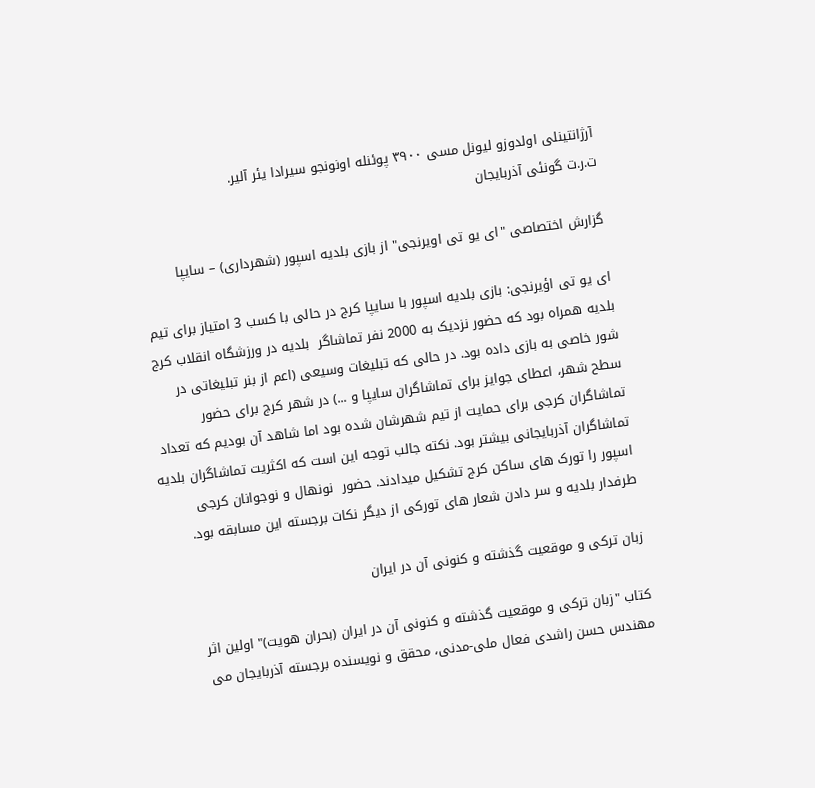آرژانتینلی اولدوزو لیونل مسی ۳۹۰۰ پوئنله اونونجو سیرادا یئر آلیر.
ت.ر.ت گونئی آذربایجان

گزارش اختصاصی "ای یو تی اویرنجی" از بازی بلدیه اسپور (شهرداری) – سایپا

ای یو تی اؤیرنجی: بازی بلدیه اسپور با سایپا کرج در حالی با کسب 3 امتیاز برای تیم بلدیه همراه بود که حضور نزدیک به 2000 نفر تماشاگر  بلدیه در ورزشگاه انقلاب کرج شور خاصی به بازی داده بود. در حالی که تبلیغات وسیعی (اعم از بنر تبلیغاتی در سطح شهر، اعطای جوایز برای تماشاگران سایپا و ...) در شهر کرج برای حضور تماشاگران کرجی برای حمایت از تیم شهرشان شده بود اما شاهد آن بودیم که تعداد تماشاگران آذربایجانی بیشتر بود. نکته جالب توجه این است که اکثریت تماشاگران بلدیه اسپور را تورک های ساکن کرج تشکیل میدادند. حضور  نونهال و نوجوانان کرجی طرفدار بلدیه و سر دادن شعار های تورکی از دیگر نکات برجسته این مسابقه بود.

زبان ترکی و موقعیت گذشته و کنونی آن در ایران

کتاب "زبان ترکی و موقعیت گذشته و کنونی آن در ایران (بحران هویت)" اولین اثر مهندس حسن راشدی فعال ملی-مدنی، محقق و نویسنده برجسته آذربایجان می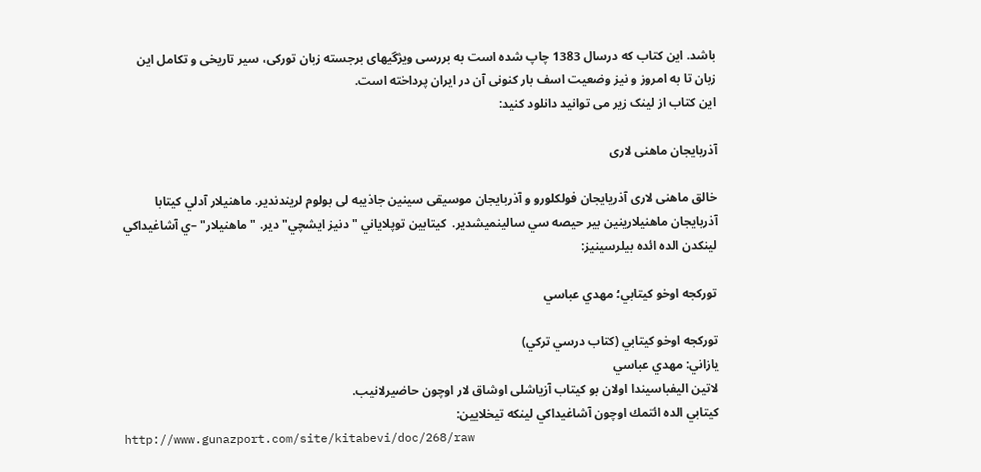باشد. این کتاب که درسال 1383 چاپ شده است به بررسی ویژگیهای برجسته زبان تورکی، سیر تاریخی و تکامل این زبان تا به امروز و نیز وضعیت اسف بار کنونی آن در ایران پرداخته است.
این کتاب از لینک زیر می توانید دانلود کنید:

آذربایجان ماهنی لاری

خالق ماهنی لاری آذریایجان فولکلورو و آذربایجان موسیقی سینین جاذیبه لی بولوم لریندندیر. ماهنيلار آدلي كيتابا آذربايجان ماهنيلارينين بير حيصه سي سالينميشدير.  كيتابين توپلاياني "دنيز ايشچي" دير. "ماهنيلار" –ي آشاغيداكي لينكدن الده ائده بيلرسينيز:

توركجه اوخو كيتابي؛ مهدي عباسي

توركجه اوخو كيتابي (كتاب درسي تركي)
يازاني: مهدي عباسي
لاتین الیفباسیندا اولان بو کیتاب آزیاشلی اوشاق لار اوچون حاضیرلانیب.
كيتابي الده ائتمك اوچون آشاغيداكي لينكه تيخلايين:
http://www.gunazport.com/site/kitabevi/doc/268/raw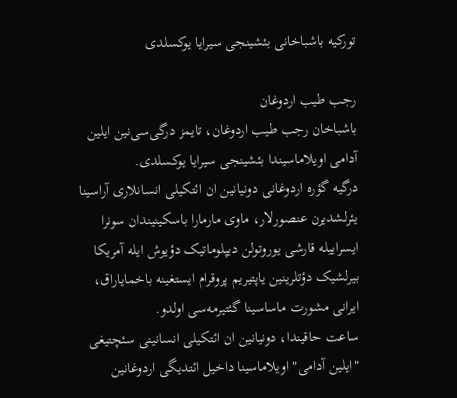تورکیه باشباخانی بئشینجی سیرایا یوکسلدی

رجب طیب اردوغان
باشباخان رجب طیب اردوغان، تایمز درگی‌سی‌نین ایلین آدامی اویلاماسیندا بئشینجی سیرایا یوکسلدی.
درگیه گؤره اردوغانی دونیانین ان ائتکیلی انسانلاری آراسینا یئرلشدیرن عنصورلار، ماوی مارمارا باسکینیندان سونرا ایسراییله قارشی یوروتولن دیپلوماتیک دؤیوش ایله آمریکا بیرلشیک دؤتلرینین یاپتیریم پروقرام ایستغینه باخمایا‌راق، ایرانی مشورت ماساسینا گئتیرمه‌سی اولدو.
ساعت حاقیندا، دونیانین ان ائتکیلی انسانینی سئچتیغی "ایلین آدامی" اویلاماسینا داخیل ائتدیگی اردوغانین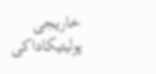خاریجی پولیتیکاداکی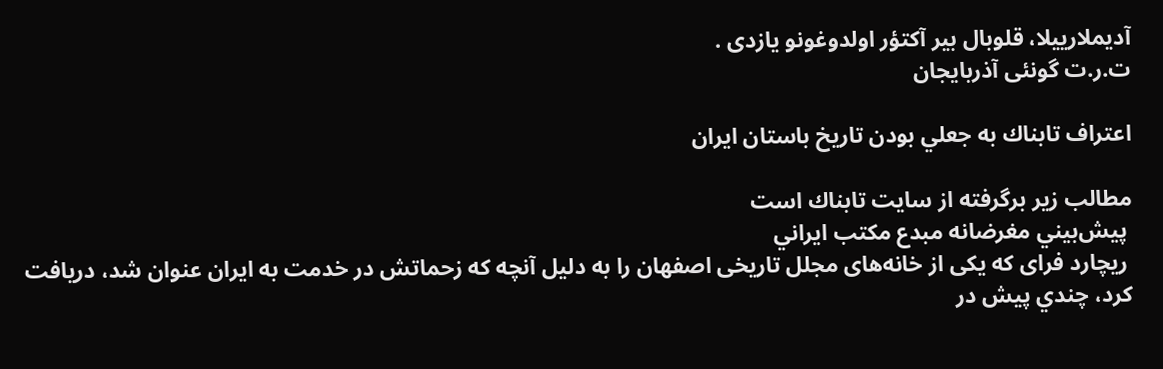آدیملارییلا، قلوبال بیر آکتؤر اولدوغونو یازدی .
ت.ر.ت گونئی آذربایجان

اعتراف تابناك به جعلي بودن تاريخ باستان ايران

مطالب زير برگرفته از سايت تابناك است
 پيش‌بيني مغرضانه مبدع‌ مكتب ايراني
 ریچارد فرای که یکی از خانه‌های مجلل تاریخی اصفهان را به دلیل آنچه كه زحماتش در خدمت به ایران عنوان شد،‌ دریافت کرد، چندي پيش در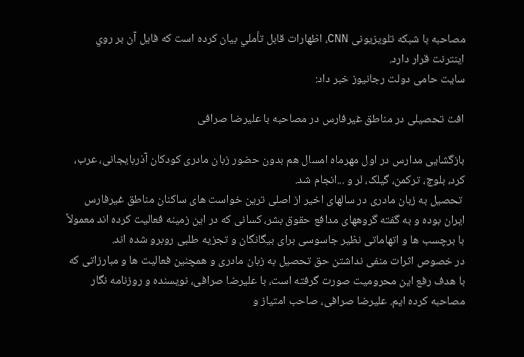مصاحبه با شبکه تلویزیونی CNN، اظهارات قابل تأملي بيان كرده است كه فايل آن بر روي اينترنت قرار دارد.
سایت حامی دولت رجانيوز خبر داد:

افت تحصیلی در مناطق غیرفارس در مصاحبه با علیرضا صرافی

بازگشایی مدارس در اول مهرماه امسال هم بدون حضور زبان مادری کودکان آذربایجانی، عرب، کرد، بلوچ، ترکمن، گیلک، لر و ...انجام شد.
 تحصیل به زبان مادری در سالهای اخیر از اصلی ترین خواست های ساکنان مناطق غیرفارس ایران بوده و به گفته گروههای مدافع حقوق بشر، کسانی که در این زمینه فعالیت کرده اند معمولاً با برچسب ها و اتهاماتی نظیر جاسوسی برای بیگانگان و تجزیه طلبی روبرو شده اند.
در خصوص اثرات منفی نداشتن حق تحصیل به زبان مادری و همچنین فعالیت ها و مبارزاتی که با هدف رفع این محرومیت صورت گرفته است، با علیرضا صرافی، نویسنده و روزنامه نگار مصاحبه کرده ایم. علیرضا صرافی، صاحب امتیاز و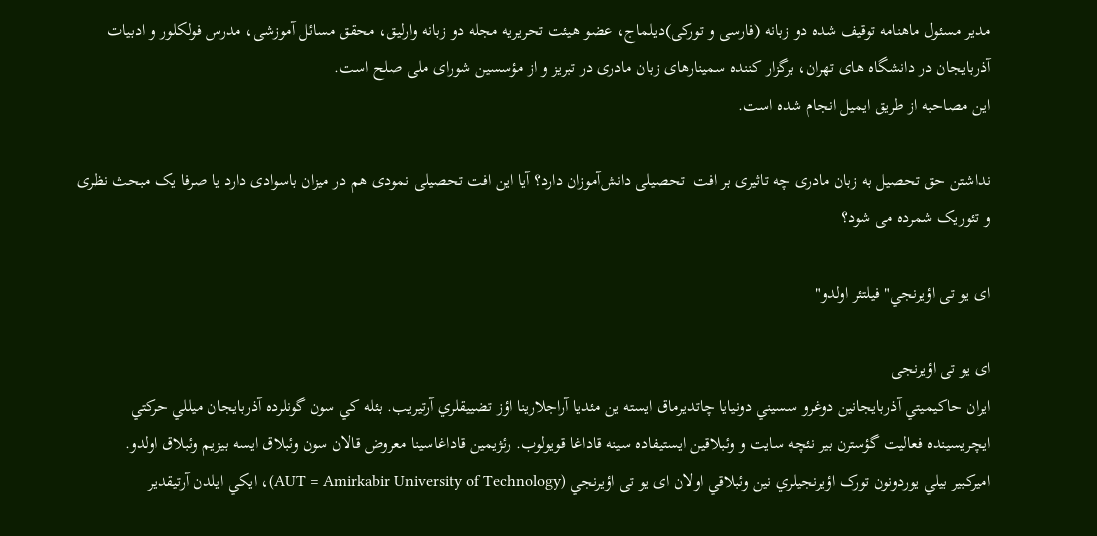مدیر مسئول ماهنامه توقیف شده دو زبانه (فارسی و تورکی)دیلماج، عضو هیئت تحریریه مجله دو زبانه وارلیق، محقق مسائل آموزشی، مدرس فولکلور و ادبیات آذربایجان در دانشگاه های تهران، برگزار کننده سمینارهای زبان مادری در تبریز و از مؤسسین شورای ملی صلح است.
این مصاحبه از طریق ایمیل انجام شده است.

نداشتن حق تحصیل به زبان مادری چه تاثیری بر افت  تحصیلی دانش‌آموزان دارد؟ آیا این افت تحصیلی نمودی هم در میزان باسوادی دارد یا صرفا یک مبحث نظری و تئوریک شمرده می شود؟

ای یو تی اؤيرنجي" فيلتئر اولدو"

ای یو تی اؤیرنجی
ايران حاکيميتي آذربايجانين دوغرو سسيني دونيايا چاتديرماق ايسته ين مئديا آراجلارينا اؤز تضييقلري آرتيريب. بئله کي سون گونلرده آذربايجان ميللي حرکتي ايچريسينده فعاليت گؤسترن بير نئچه سايت و وئبلاقين ايستيفاده سينه قاداغا قويولوب. رئژيمين قاداغاسينا معروض قالان سون وئبلاق ايسه بيزيم وئبلاق اولدو.
اميرکبير بيلي يوردونون تورک اؤيرنجيلري نين وئبلاقي اولان ای یو تی اؤيرنجي (AUT = Amirkabir University of Technology)، ايکي ايلدن آرتيقدير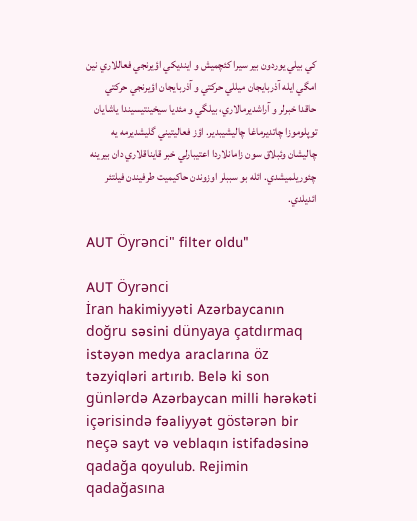کي بيلي يوردون بير سيرا کئچميش و اينديکي اؤيرنجي فعاللاري نين امگي ايله آذربايجان ميللي حرکتي و آذربايجان اؤيرنجي حرکتي حاقدا خبرلر و آراشديرمالاري، بيلگي و مئديا سيخينتيسيندا ياشايان توپلوموزا چاتديرماغا چاليشيبدير. اؤز فعاليتيني گليشديرمه يه چاليشان وئبلاق سون زامانلاردا اعتيبارلي خبر قايناقلاري دان بيرينه چئوريلميشدي. ائله بو سببلر اوزوندن حاکيميت طرفيندن فيلتئر ائديلدي.

AUT Öyrənci" filter oldu"

AUT Öyrənci
İran hakimiyyəti Azərbaycanın doğru səsini dünyaya çatdırmaq istəyən medya araclarına öz təzyiqləri artırıb. Belə ki son günlərdə Azərbaycan milli hərəkəti içərisində fəaliyyət göstərən bir neçə sayt və veblaqın istifadəsinə qadağa qoyulub. Rejimin qadağasına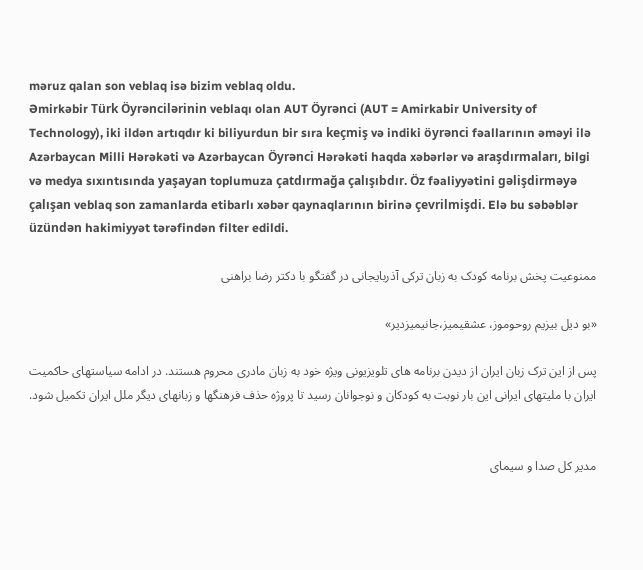məruz qalan son veblaq isə bizim veblaq oldu.
Əmirkəbir Türk Öyrəncilərinin veblaqı olan AUT Öyrənci (AUT = Amirkabir University of Technology), iki ildən artıqdır ki biliyurdun bir sıra keçmiş və indiki öyrənci fəallarının əməyi ilə Azərbaycan Milli Hərəkəti və Azərbaycan Öyrənci Hərəkəti haqda xəbərlər və araşdırmaları, bilgi və medya sıxıntısında yaşayan toplumuza çatdırmağa çalışıbdır. Öz fəaliyyətini gəlişdirməyə çalışan veblaq son zamanlarda etibarlı xəbər qaynaqlarının birinə çevrilmişdi. Elə bu səbəblər üzündən hakimiyyət tərəfindən filter edildi.

ممنوعیت پخش برنامه کودک به زبان ترکی آذربایجانی در گفتگو با دکتر رضا براهنی

«بو دیل بیزیم روحوموز، عشقیمیز،جانیمیزدیر»

پس از این ترک زبان ایران از دیدن برنامه های تلویزیونی ویژه خود به زبان مادری محروم هستند. در ادامه سیاستهای حاکمیت ایران با ملیتهای ایرانی این بار نوبت به کودکان و نوجوانان رسید تا پروژه حذف فرهنگها و زبانهای دیگر ملل ایران تکمیل شود.


مدیر کل صدا و سیمای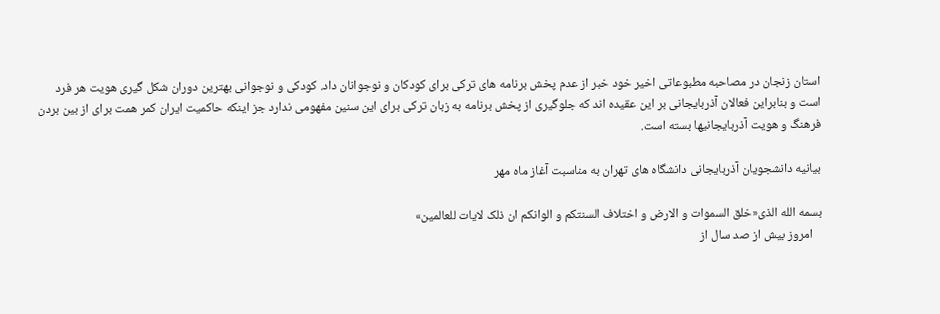استان زنجان در مصاحبه مطبوعاتی اخیر خود خبر از عدم پخش برنامه های ترکی برای کودکان و نوجوانان داد. کودکی و نوجوانی بهترین دوران شکل گیری هویت هر فرد است و بنابراین فعالان آذربایجانی بر این عقیده اند که جلوگیری از پخش برنامه به زبان ترکی برای این سنین مفهومی ندارد جز اینکه حاکمیت ایران کمر همت برای از بین بردن فرهنگ و هویت آذربایجانیها بسته است.

بیانیه دانشجویان آذربایجانی دانشگاه های تهران به مناسبت آغاز ماه مهر

بسمه الله الذی«خلق السموات و الارض و اختلاف السنتکم و الوانکم ان ذلک لایات للعالمین»
   امروز بیش از صد سال از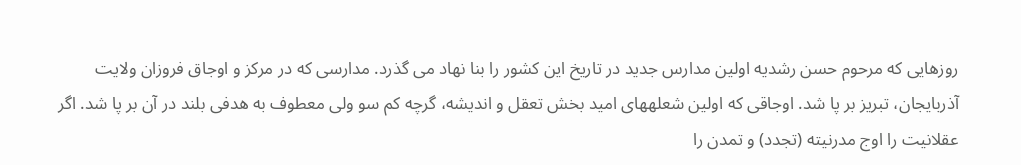روزهایی که مرحوم حسن رشدیه اولین مدارس جدید در تاریخ این کشور را بنا نهاد می گذرد. مدارسی که در مرکز و اوجاق فروزان ولایت آذربایجان، تبریز بر پا شد. اوجاقی که اولین شعلههای امید بخش تعقل و اندیشه، گرچه کم سو ولی معطوف به هدفی بلند در آن بر پا شد. اگر عقلانیت را اوج مدرنیته (تجدد) و تمدن را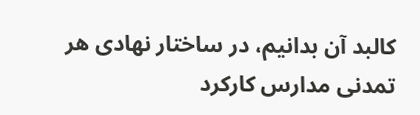کالبد آن بدانیم، در ساختار نهادی هر تمدنی مدارس کارکرد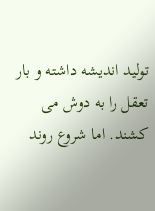تولید اندیشه داشته و بار تعقل را به دوش می کشند. اما شروع روند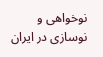نوخواهی و نوسازی در ایران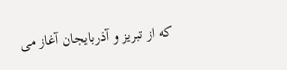که از تبریز و آذربایجان آغاز می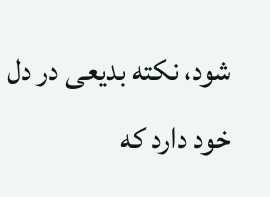شود، نکته بدیعی در دل خود دارد که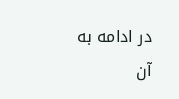در ادامه به آن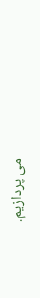می پردازیم.